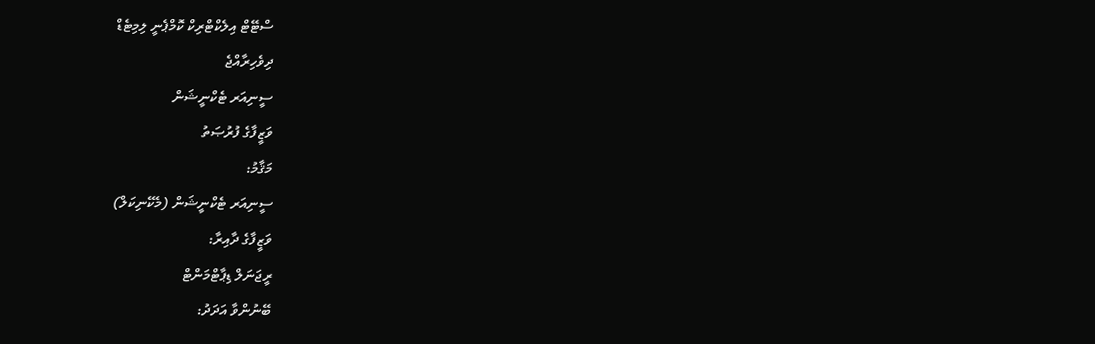ސްޓޭޓް އިލެކްޓްރިކް ކޮމްޕެނީ ލިމިޓެޑް
ދިވެހިރާއްޖެ
ސީނިއަރ ޓެކްނީޝަން
ވަޒީފާގެ ފުރުޞަތު
މަޤާމު:
ސީނިއަރ ޓެކްނީޝަން (މެކޭނިކަލް)
ވަޒީފާގެ ދާއިރާ:
ރީޖަނަލް ޑިޕާޓްމަންޓް
ބޭނުންވާ އަދަދު: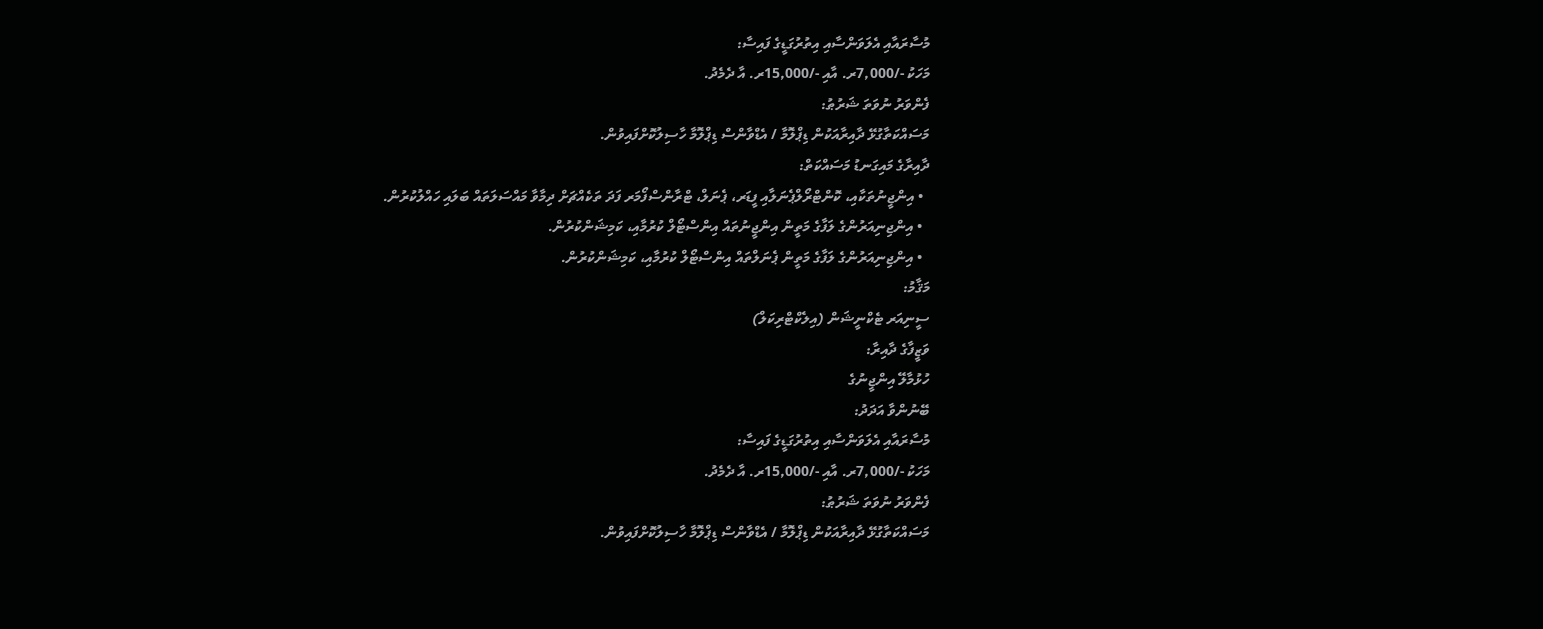މުސާރައާއި އެލަވަންސާއި އިތުރުގަޑީގެ ފައިސާ:
މަހަކު -/7,000ރ. އާއި -/15,000ރ. އާ ދެމެދު.
ފެންވަރު ނުވަތަ ޝަރުޠު:
މަސައްކަތާގުޅޭ ދާއިރާއަކުން ޑިޕްލޮމާ / އެޑްވާންސް ޑިޕްލޮމާ ހާސިލުކޮށްފައިވުން.
ދާއިރާގެ މައިގަނޑު މަސައްކަތް:
  • އިންޖީނުތަކާއި، ކޮންޓްރޯލްޕެނަލާއި ފީޑަރ، ޕެނަލް، ޓްރާންސްފޯމަރ ފަދަ ތަކެއްޗަށް ދިމާވާ މައްސަލަތައް ބަލައި ހައްލުކުރުން.
  • އިންޖިނިއަރުންގެ ލަފާގެ މަތީން އިންޖީނުތައް އިންސްޓޯލް ކުރުމާއި، ކަމިޝަންކުރުން.
  • އިންޖިނިއަރުންގެ ލަފާގެ މަތީން ޕެނަލްތައް އިންސްޓޯލް ކުރުމާއި، ކަމިޝަންކުރުން.
މަޤާމު:
ސީނިއަރ ޓެކްނީޝަން (އިލެކްޓްރިކަލް)
ވަޒީފާގެ ދާއިރާ:
ހުޅުމާލޭ އިންޖީނުގެ
ބޭނުންވާ އަދަދު:
މުސާރައާއި އެލަވަންސާއި އިތުރުގަޑީގެ ފައިސާ:
މަހަކު -/7,000ރ. އާއި -/15,000ރ. އާ ދެމެދު.
ފެންވަރު ނުވަތަ ޝަރުޠު:
މަސައްކަތާގުޅޭ ދާއިރާއަކުން ޑިޕްލޮމާ / އެޑްވާންސް ޑިޕްލޮމާ ހާސިލުކޮށްފައިވުން.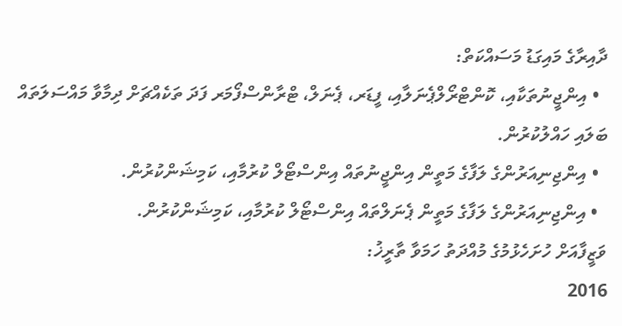ދާއިރާގެ މައިގަޑު މަސައްކަތް:
  • އިންޖީނުތަކާއި، ކޮންޓްރޯލްޕެނަލާއި، ފީޑަރ، ޕެނަލް، ޓްރާންސްފޯމަރ ފަދަ ތަކެއްޗަށް ދިމާވާ މައްސަލަތައް ބަލައި ހައްލުކުރުން.
  • އިންޖިނިއަރުންގެ ލަފާގެ މަތީން އިންޖީނުތައް އިންސްޓޯލް ކުރުމާއި، ކަމިޝަންކުރުން.
  • އިންޖިނިއަރުންގެ ލަފާގެ މަތީން ޕެނަލްތައް އިންސްޓޯލް ކުރުމާއި، ކަމިޝަންކުރުން.
ވަޒީފާއަށް ހުށަހެޅުމުގެ މުއްދަތު ހަމަވާ ތާރީޚު:
2016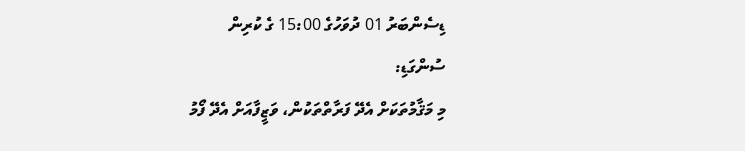ޑިސެންބަރު 01 ދުވަހުގެ 15:00 ގެ ކުރިން
ސުންގަޑި:
މި މަޤާމުތަކަށް އެދޭ ފަރާތްތަކުން، ވަޒީފާއަށް އެދޭ ފޯމު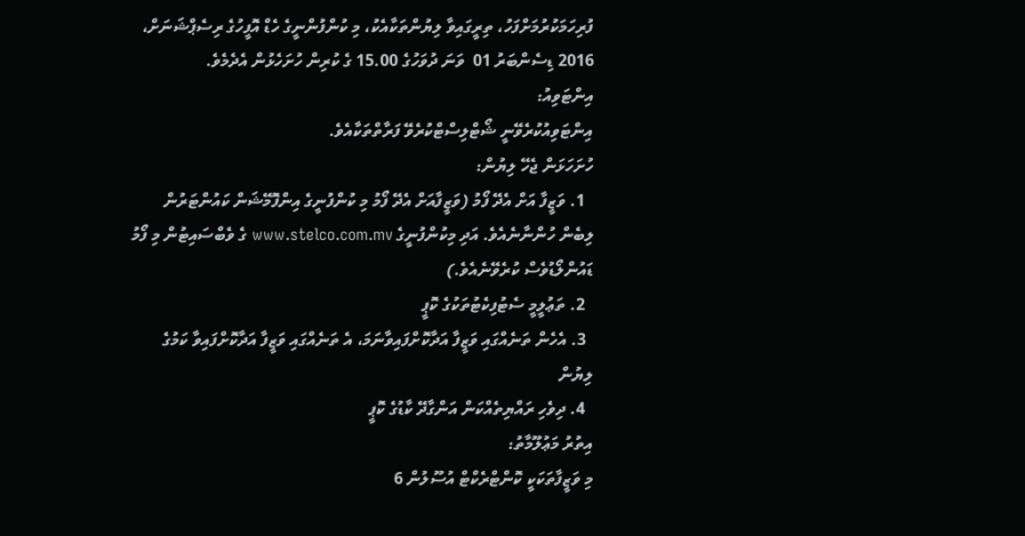ފުރިހަމަކުރުމަށްފަހު، ތިރީގައިވާ ލިޔުންތަކާއެކު، މި ކުންފުންނީގެ ހެޑް އޮފީހުގެ ރިސެޕްޝަނަށް، 2016 ޑިސެންބަރު 01  ވަނަ ދުވަހުގެ 15.00 ގެ ކުރިން ހުށަހެޅުން އެދެމެވެ.
އިންޓަވިއު:
އިންޓަވިއުކުރެވޭނީ ޝޯޓްލިސްޓްކުރެވޭ ފަރާތްތަކާއެވެ.
ހުށަހަޅަން ޖެހޭ ލިޔުން:
  1. ވަޒީފާ އަށް އެދޭ ފޯމު (ވަޒީފާއަށް އެދޭ ފޯމު މި ކުންފުނީގެ އިންފޮމޭޝަން ކައުންޓަރުން ލިބެން ހުންނާނެއެވެ. އަދި މިކުންފުނީގެ www.stelco.com.mv ގެ ވެބްސައިޓުން މި ފޯމު ޑައުންލޯޑުވެސް ކުރެވޭނެއެވެ.)
  2. ތަޢުލީމީ ސެޓުފިކެޓުތަކުގެ ކޮޕީ
  3. އެހެން ތަނެއްގައި ވަޒީފާ އަދާކޮށްފައިވާނަމަ، އެ ތަނެއްގައި ވަޒީފާ އަދާކޮށްފައިވާ ކަމުގެ ލިޔުން
  4. ދިވެހި ރައްޔިތެއްކަން އަންގާދޭ ކާޑުގެ ކޮޕީ
އިތުރު މަޢުލޫމާތު:
މި ވަޒީފާތަކަކީ ކޮންޓްރެކްޓް އުސޫލުން 6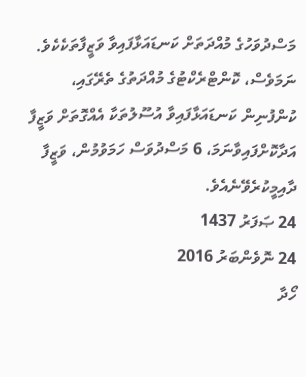މަސްދުވަހުގެ މުއްދަތަށް ކަނޑައަޅާފައިވާ ވަޒީފާތަކެކެވެ. ނަމަވެސް، ކޮންޓްރެކްޓުގެ މުއްދަތުގެ ތެރޭގައި، ކުންފުނިން ކަނޑައަޅާފައިވާ އުސޫލުތަކާ އެއްގޮތަށް ވަޒީފާ އަދާކޮށްފައިވާނަމަ، 6 މަސްދުވަސް ހަމަވުމުން، ވަޒީފާ ދާއިމީކުރެވޭނެއެވެ.
24 ޞަފަރު 1437
24 ނޮވެންބަރު 2016
ހޯދާ